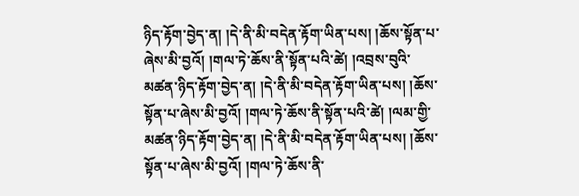ཉིད་རྟོག་བྱེད་ན། །དེ་ནི་མི་བདེན་རྟོག་ཡིན་པས། །ཆོས་སྟོན་པ་ཞེས་མི་བྱའོ། །གལ་ཏེ་ཆོས་ནི་སྟོན་པའི་ཚེ། །འབྲས་བུའི་མཚན་ཉིད་རྟོག་བྱེད་ན། །དེ་ནི་མི་བདེན་རྟོག་ཡིན་པས། །ཆོས་སྟོན་པ་ཞེས་མི་བྱའོ། །གལ་ཏེ་ཆོས་ནི་སྟོན་པའི་ཚེ། །ལམ་གྱི་མཚན་ཉིད་རྟོག་བྱེད་ན། །དེ་ནི་མི་བདེན་རྟོག་ཡིན་པས། །ཆོས་སྟོན་པ་ཞེས་མི་བྱའོ། །གལ་ཏེ་ཆོས་ནི་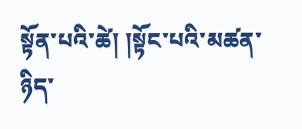སྟོན་པའི་ཚེ། །སྟོང་པའི་མཚན་ཉིད་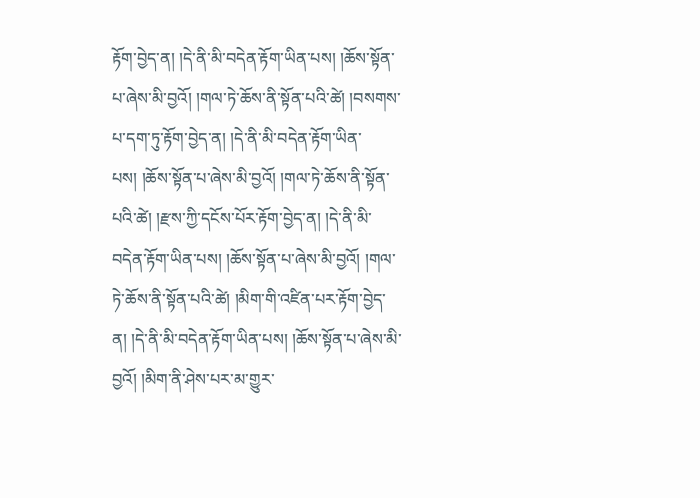རྟོག་བྱེད་ན། །དེ་ནི་མི་བདེན་རྟོག་ཡིན་པས། །ཆོས་སྟོན་པ་ཞེས་མི་བྱའོ། །གལ་ཏེ་ཆོས་ནི་སྟོན་པའི་ཚེ། །བསགས་པ་དག་ཏུ་རྟོག་བྱེད་ན། །དེ་ནི་མི་བདེན་རྟོག་ཡིན་པས། །ཆོས་སྟོན་པ་ཞེས་མི་བྱའོ། །གལ་ཏེ་ཆོས་ནི་སྟོན་པའི་ཚེ། །རྫས་ཀྱི་དངོས་པོར་རྟོག་བྱེད་ན། །དེ་ནི་མི་བདེན་རྟོག་ཡིན་པས། །ཆོས་སྟོན་པ་ཞེས་མི་བྱའོ། །གལ་ཏེ་ཆོས་ནི་སྟོན་པའི་ཚེ། །མིག་གི་འཛིན་པར་རྟོག་བྱེད་ན། །དེ་ནི་མི་བདེན་རྟོག་ཡིན་པས། །ཆོས་སྟོན་པ་ཞེས་མི་བྱའོ། །མིག་ནི་ཤེས་པར་མ་གྱུར་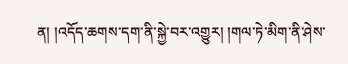ན། །འདོད་ཆགས་དག་ནི་སྐྱེ་བར་འགྱུར། །གལ་ཏེ་མིག་ནི་ཤེས་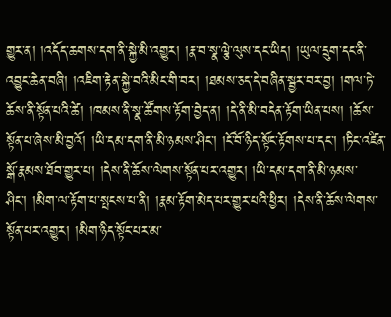གྱུར་ན། །འདོད་ཆགས་དག་ནི་སྐྱེ་མི་འགྱུར། །རྣ་བ་སྣ་ལྕེ་ལུས་དང་ཡིད། །ཡུལ་དྲུག་དང་ནི་འབྱུང་ཆེན་བཞི། །འཇིག་རྟེན་སྐྱེ་བའི་མིང་གི་བར། །ཐམས་ཅད་དེ་བཞིན་སྦྱར་བར་བྱ། །གལ་ཏེ་ཆོས་ནི་སྟོན་པའི་ཚེ། །ཁམས་ནི་སྣ་ཚོགས་རྟོག་བྱེད་ན། །དེ་ནི་མི་བདེན་རྟོག་ཡིན་པས། །ཆོས་སྟོན་པ་ཞེས་མི་བྱའོ། །ཡི་དམ་དག་ནི་མི་ཉམས་ཤིང་། །ངོ་བོ་ཉིད་སྟོང་རྟོགས་པ་དང་། །ཏིང་འཛིན་སྒོ་རྣམས་ཐོབ་གྱུར་པ། །དེས་ནི་ཆོས་ལེགས་སྟོན་པར་འགྱུར། །ཡི་དམ་དག་ནི་མི་ཉམས་ཤིང་། །མིག་ལ་རྟོག་པ་སྤངས་པ་ནི། །རྣམ་རྟོག་མེད་པར་གྱུར་པའི་ཕྱིར། །དེས་ནི་ཆོས་ལེགས་སྟོན་པར་འགྱུར། །མིག་ཉིད་སྟོང་པར་མ་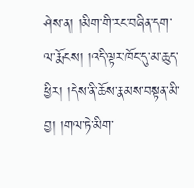ཤེས་ན། །མིག་གི་རང་བཞིན་དག་ལ་རྨོངས། །འདི་ལྟར་ཁོང་དུ་མ་ཆུད་ཕྱིར། །དེས་ནི་ཆོས་རྣམས་བསྟན་མི་བྱ། །གལ་ཏེ་མིག་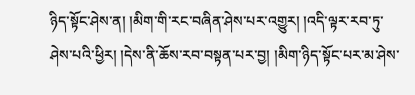ཉིད་སྟོང་ཤེས་ན། །མིག་གི་རང་བཞིན་ཤེས་པར་འགྱུར། །འདི་ལྟར་རབ་ཏུ་ཤེས་པའི་ཕྱིར། །དེས་ནི་ཆོས་རབ་བསྟན་པར་བྱ། །མིག་ཉིད་སྟོང་པར་མ་ཤེས་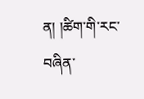ན། །ཚིག་གི་རང་བཞིན་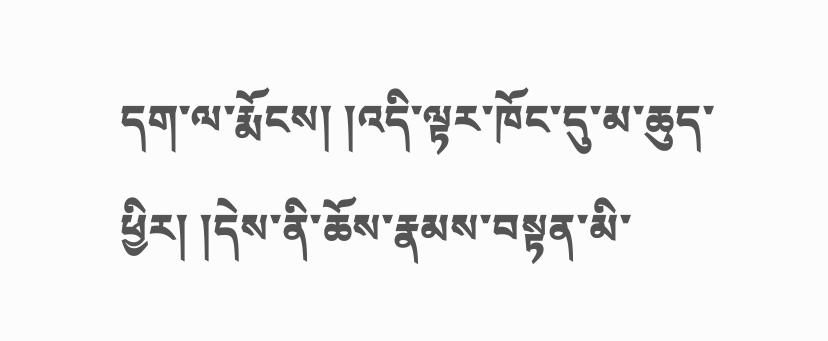དག་ལ་རྨོངས། །འདི་ལྟར་ཁོང་དུ་མ་ཆུད་ཕྱིར། །དེས་ནི་ཆོས་རྣམས་བསྟན་མི་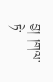བྱ། །གལ་ཏེ་